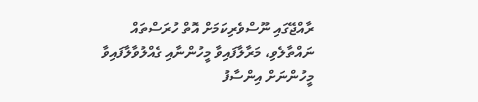ރާއްޖޭގައި ނޫސްވެރިކަމަށް އޮތް ހުރަސްތައް ނައްތާލެވި، މަރާލާފައިވާ މީހުންނާއި ގެއްލުވާލާފައިވާ މީހުންނަށް އިންސާފު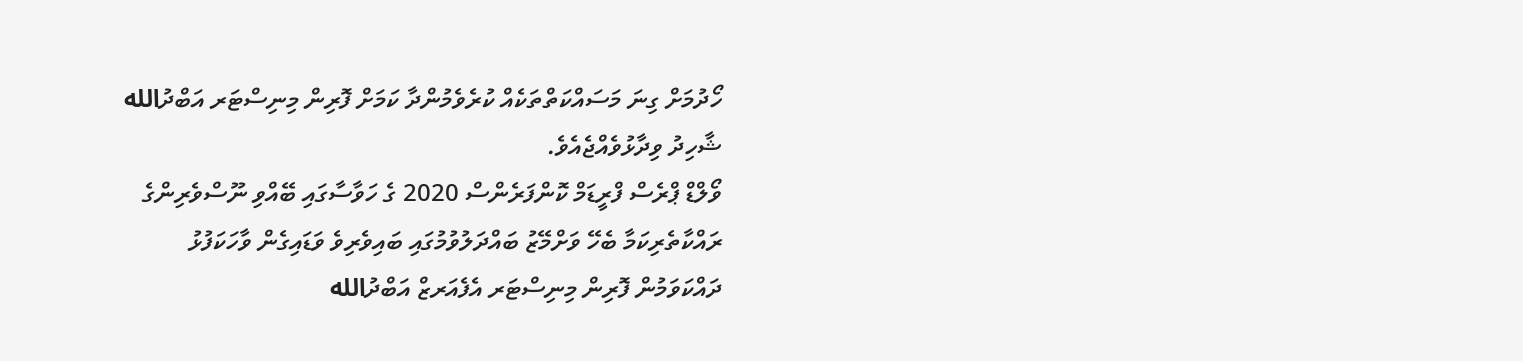ހޯދުމަށް ގިނަ މަސައްކަތްތަކެއް ކުރެވެމުންދާ ކަމަށް ފޮރިން މިނިސްޓަރ އަބްދުالله ޝާހިދު ވިދާޅުވެއްޖެއެވެ.
ވޯލްޑް ޕްރެސް ފްރީޑަމް ކޮންފަރެންސް 2020 ގެ ހަވާސާގައި ބޭއްވި ނޫސްވެރިންގެ ރައްކާތެރިކަމާ ބެހޭ ވަށްމޭޒު ބައްދަލުވުމުގައި ބައިވެރިވެ ވަޑައިގެން ވާހަކަފުޅު ދައްކަވަމުން ފޮރިން މިނިސްޓަރ އެފެއަރޒް އަބްދުالله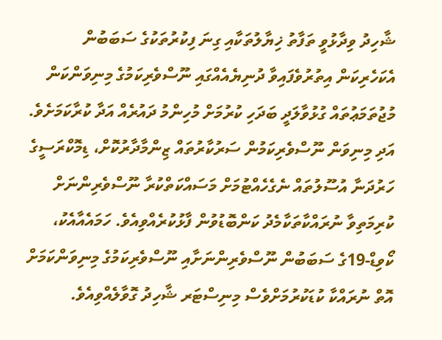ޝާހިދު ވިދާޅުވީ ތަފާތު ޚިޔާލުތަކާއި ގިނަ ފިކުރުތަކުގެ ސަބަބުން އެކަހެރިކަން އިތުރުވެފައިވާ ދުނިޔެއެއްގައި ނޫސްވެރިކަމުގެ މިނިވަންކަން މުޖުތަމަޢުތައް ގުޅުވާލަދީ ބަދަހި ކުރުމަށް މުހިންމު ދައުރެއް އަދާ ކުރާކަމަށެވެ. އަދި މިނިވަން ނޫސްވެރިކަމުން ސަރުކާރުތައް ޒިންމާދާރުކޮށް، ޑިމޮކްރަސީގެ ހަރުދަނާ އުސޫލުތައް ނެގެހެއްޓުމަށް މަސައްކަތްކުރާ ނޫސްވެރިންނަށް ކުރިމަތިވާ ނުރައްކާތަކާމެދު ކަންބޮޑުވުން ފާޅުކުރެއްވިއެވެ. ހަމައެއާއެކު، ކޯވިޑް-19ގެ ސަބަބުން ނޫސްވެރިންނަށާއި ނޫސްވެރިކަމުގެ މިނިވަންކަމަށް އޮތް ނުރައްކާ ކުޑަކުރުމަށްވެސް މިނިސްޓަރ ޝާހިދު ގޮވާލެއްވިއެވެ.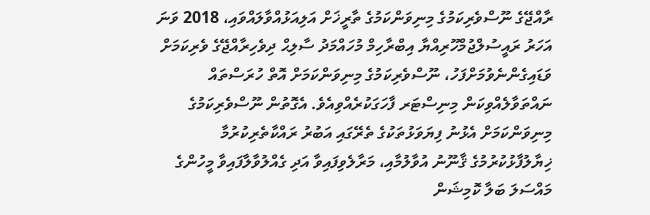ރާއްޖޭގެ ނޫސްވެރިކަމުގެ މިނިވަންކަމުގެ ތާރީޚަށް އަލިއަޅުއްވާލައްވައި، 2018 ވަނަ އަހަރު ރައީސުލްޖުމްހޫރިއްޔާ އިބްރާހިމް މުހައްމަދު ސާލިޙް ދިވެހިރާއްޖޭގެ ވެރިކަމަށް ވަޑައިގެންނެވުމަށްފަހު، ނޫސްވެރިކަމުގެ މިނިވަންކަމަށް އޮތް ހުރަސްތައް ނައްތަވާލެއްވިކަން މިނިސްޓަރ ފާހަގަކުރެއްވިއެވެ. އެގޮތުން ނޫސްވެރިކަމުގެ މިނިވަންކަމަށް އެޅުނު ފިޔަވަޅުތަކުގެ ތެރޭގައި އަބުރު ރައްކާތެރިކުރުމާ ޚިޔާލުފާޅުކުރުމުގެ ޤާނޫނު އުވާލުމާއި، މަރާލެވިފައިވާ އަދި ގެއްލުވާލާފައިވާ މީހުންގެ މައްސަލަ ބަލާ ކޮމިޝަން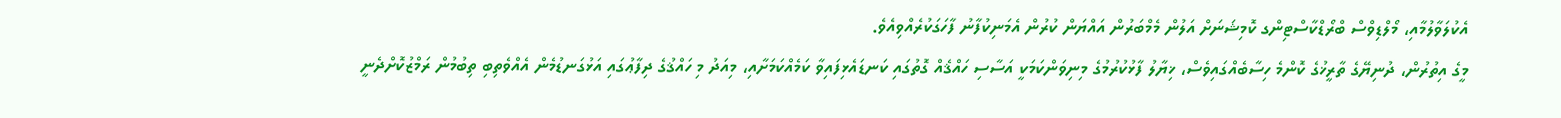އެކުލަވާލުމާއި، މޯލްޑިވްސް ބްރޯޑްކާސްޓިންގ ކޮމިޝަނަށް އަލުން މެމްބަރުން އައްޔަން ކުރުން އެމަނިކުފާނު ފާހަގަކުރެއްވިއެވެ.
މީގެ އިތުރުން، ދުނިޔޭގެ ތާރީޚުގެ ކޮންމެ ހިސާބެއްގައިވެސް، ޚިޔާލު ފާޅުކުރުމުގެ މިނިވަންކަމަކީ އަސާސި ހައްޤެއް ގޮތުގައި ކަނޑައެޅިފައިވާ ކަމެއްކަމަށާއި، މިއަދު މި ހައްޤުގެ ދިފާޢުގައި އަޅުގަނޑުމެން އެއްވެތިބި ތިބުމުން ރަމްޒުކޮށްދެނީ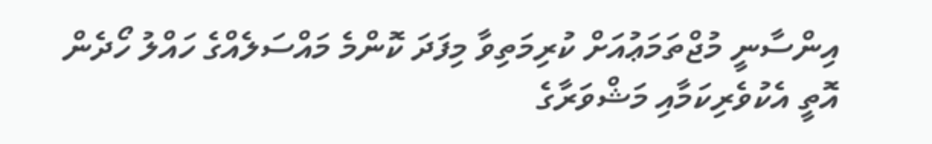އިންސާނީ މުޖްތަމަޢުއަށް ކުރިމަތިވާ މިފަދަ ކޮންމެ މައްސަލެއްގެ ހައްލު ހޯދެން އޮތީ އެކުވެރިކަމާއި މަޝްވަރާގެ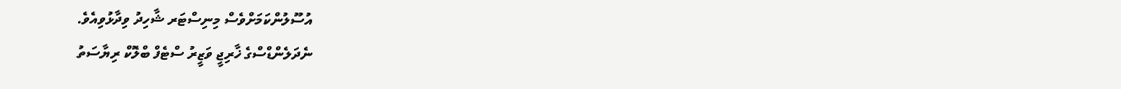އުސޫލުންކަމަށްވެސް މިނިސްޓަރ ޝާހިދު ވިދާޅުވިއެވެ.
ނެދަލެންޑްސްގެ ޚާރިޖީ ވަޒީރު ސްޓެފް ބްލޮކް ރިޔާސަތު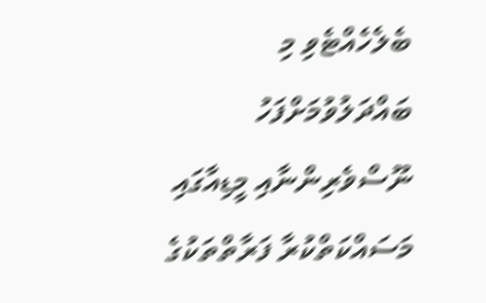ބެލެހެއްޓެވި މި ބައްދަލުވުމަށްފަހު ނޫސްވެރިންނާއި މީޑިއާގައި މަސައްކަތްކުރާ ފަރާތްތަކުގެ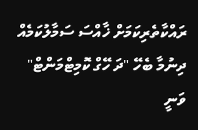ރައްކާތެރިކަމަށް ޚާއްސަ ސަމާލުކަމެއް ދިނުމާ ބެހޭ "ދަ ހޭގް ކޮމިޓްމަންޓް" ވަނީ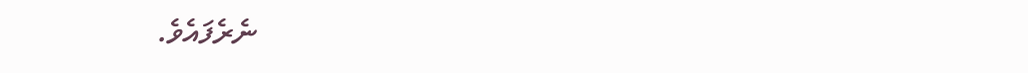ނެރެފައެވެ.